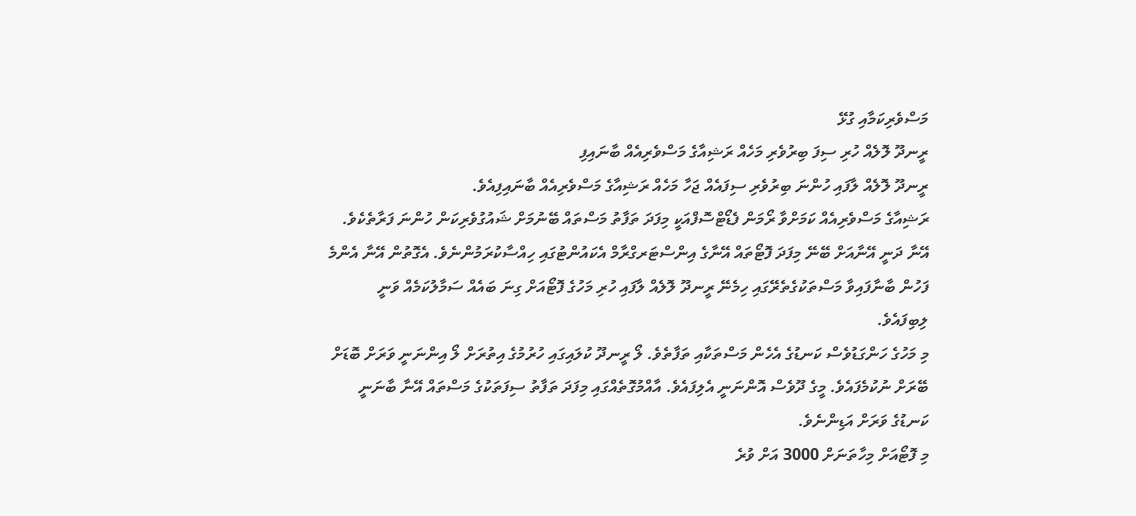މަސްވެރިކަމާއި ގުޅޭ
ރީނދޫ ލޮލެއް ހުރި ސިފަ ބިރުވެރި މަހެއް ރަޝިއާގެ މަސްވެރިއެއް ބާނައިފި
ރީނދޫ ލޮލެއް ލާފައި ހުންނަ ބިރުވެރި ސިފައެއް ޖަހާ މަހެއް ރަޝިއާގެ މަސްވެރިއެއް ބާނައިފިއެވެ.
ރަޝިއާގެ މަސްވެރިއެއް ކަމަށްވާ ރޯމަން ފެޑޯޓްސޮފްއަކީ މިފަދަ ތަފާތު މަސްތައް ބޭނުމަށް ޝައުގުވެރިކަން ހުންނަ ފަރާތެކެވެ. އޭނާ ދަނީ އޭނާއަށް ބޭނޭ މިފަދަ ފޮޓޯތައް އޭނާގެ އިންސްޓަރގްރާމް އެކައުންޓުގައި ހިއްސާކުރަމުންނެވެ. އެގޮތުން އޭނާ އެންމެ ފަހުން ބާނާފައިވާ މަސްތަކުގެތެރޭގައި ހިމެނޭ ރީނދޫ ލޮލެއް ލާފައި ހުރި މަހުގެ ފޮޓޯއަށް ގިނަ ބައެއް ސަމާލުކަމެއް ވަނީ ލިބިފައެވެ.
މި މަހުގެ ހަންގަޑުވެސް ކަނޑުގެ އެހެން މަސްތަކާއި ތަފާތެވެ. ލޯ ރީނދޫ ކުލައިގައި ހުރުމުގެ އިތުރަށް ލޯ އިންނަނީ ވަރަށް ބޮޑަށް ބޭރަށް ނުކުމެފައެވެ. މީގެ ދޫވެސް އޮންނަނީ އެލިފައެވެ. އާއްމުގޮތެއްގައި މިފަދަ ތަފާތު ސިފަތަކުގެ މަސްތައް އޭނާ ބާނަނީ ކަނޑުގެ ވަރަށް އަޑިންނެވެ.
މި ފޮޓޯއަށް މިހާތަނަށް 3000 އަށް ވުރެ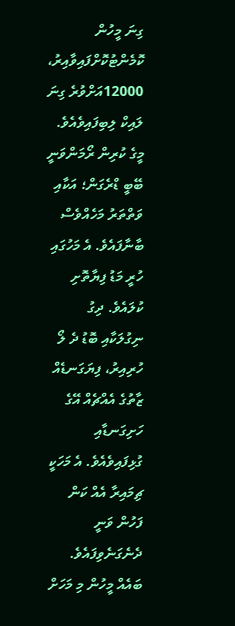ގިނަ މީހުން ކޮމެންޓުކޮށްފައިވާއިރު، 12000އަށްވުރެ ގިނަ ލައިކް ލިބިފައިވެއެވެ.
މީގެ ކުރިން ރޯމަންވަނީ ބޭބީ ޑްރެގަން؛ އަކާއި ވަތްތަރު މަހެއްވެސް ބާނާފައެވެ. އެ މަހުގައި ހުރީ މަޑު ފިޔާތޮށި ކުލައެވެ. ދިގު ނިގުލަކާއި ބޮޑު ދެ ލޯ ހުރިއިރު، ފިޔަގަނޑެއް ޒާތުގެ އެއްޗެއް އޭގެ ހަށިގަނޑާއި ގުޅިފައިވެއެވެ. އެ މަހަކީ ޗިމައިރާ އެއް ކަން ފަހުން ވަނީ ދެނެގަނެވިފައެވެ. ބައެއް މީހުން މި މަހަށް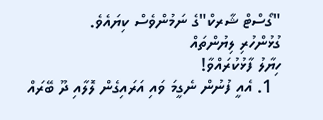"ގޯސްޓް ޝާރކް"ގެ ނަމުންވެސް ކިޔައެވެ.
ގުޅުންހުރި ލިޔުންތައް
ހިޔާލު ފާޅުކުރައްވާ!
  1. އެއީ ފުނުން ނެގީމަ ވައި އަރައިގެން ލޮލާއި ދޫ ބޭރައް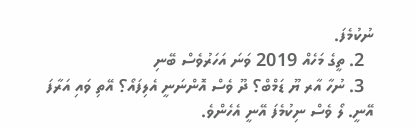ނުކުމެފަ.
  2. ތީގެ މަހެއް 2019 ވަނަ އަހަރުވެސް ބޭނި
  3. ނުހާ އާރ ޔޫ ޑަމްބް؟ ދޫ ވެސް އޮންނަނީ އެލިފައޯ؟ އޭތި ވައި އަރާފަ އޭނީ. ލޯ ވެސް ނިކުމެފަ އޭނީ އެހެންވެ.